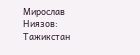Мирослав Ниязов: Тажикстан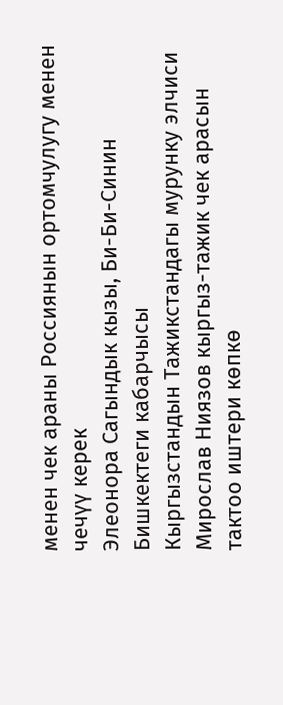менен чек араны Россиянын ортомчулугу менен чечүү керек
Элеонора Сагындык кызы, Би-Би-Синин Бишкектеги кабарчысы
Кыргызстандын Тажикстандагы мурунку элчиси Мирослав Ниязов кыргыз-тажик чек арасын тактоо иштери көпкө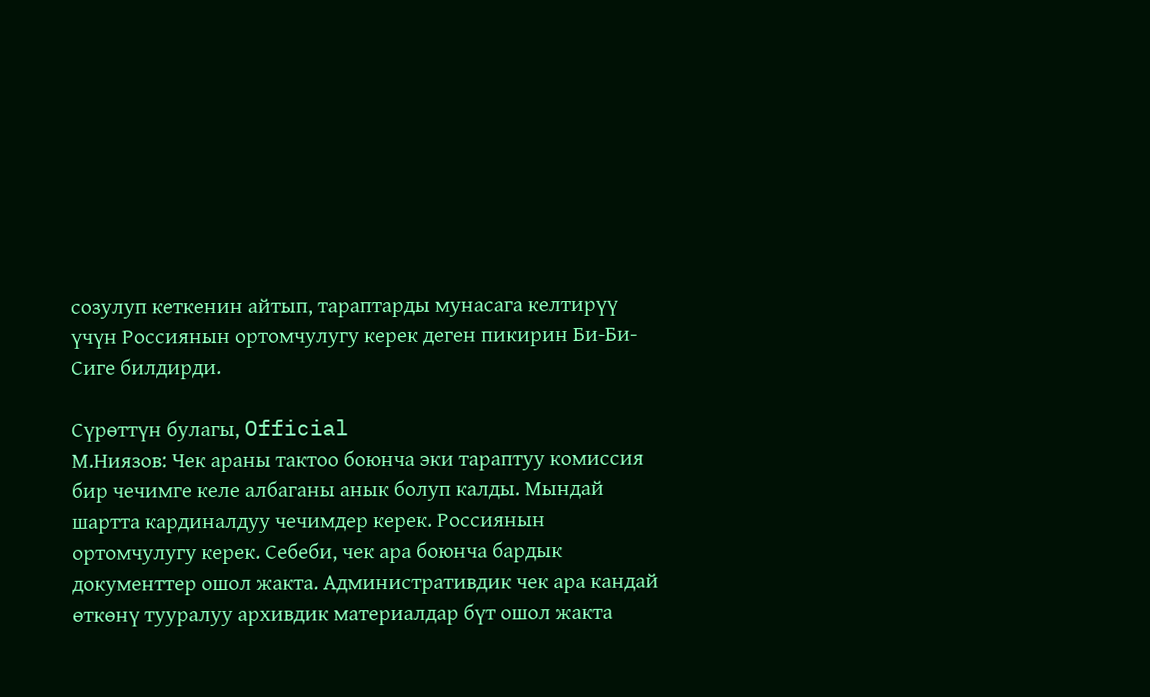созулуп кеткенин айтып, тараптарды мунасага келтирүү үчүн Россиянын ортомчулугу керек деген пикирин Би-Би-Сиге билдирди.

Сүрөттүн булагы, Official
М.Ниязов: Чек араны тактоо боюнча эки тараптуу комиссия бир чечимге келе албаганы анык болуп калды. Мындай шартта кардиналдуу чечимдер керек. Россиянын ортомчулугу керек. Себеби, чек ара боюнча бардык документтер ошол жакта. Административдик чек ара кандай өткөнү тууралуу архивдик материалдар бүт ошол жакта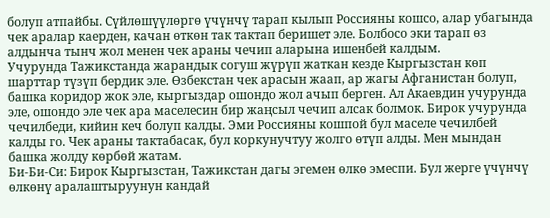болуп атпайбы. Сүйлөшүүлөргө үчүнчү тарап кылып Россияны кошсо, алар убагында чек аралар каерден, качан өткөн так тактап беришет эле. Болбосо эки тарап өз алдынча тынч жол менен чек араны чечип аларына ишенбей калдым.
Учурунда Тажикстанда жарандык согуш жүрүп жаткан кезде Кыргызстан көп шарттар түзүп бердик эле. Өзбекстан чек арасын жаап, ар жагы Афганистан болуп, башка коридор жок эле, кыргыздар ошондо жол ачып берген. Ал Акаевдин учурунда эле, ошондо эле чек ара маселесин бир жаңсыл чечип алсак болмок. Бирок учурунда чечилбеди, кийин кеч болуп калды. Эми Россияны кошпой бул маселе чечилбей калды го. Чек араны тактабасак, бул коркунучтуу жолго өтүп алды. Мен мындан башка жолду көрбөй жатам.
Би-Би-Си: Бирок Кыргызстан, Тажикстан дагы эгемен өлкө эмеспи. Бул жерге үчүнчү өлкөнү аралаштыруунун кандай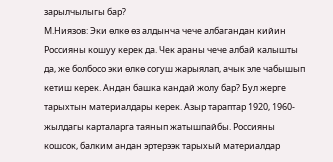зарылчылыгы бар?
М.Ниязов: Эки өлкө өз алдынча чече албагандан кийин Россияны кошуу керек да. Чек араны чече албай калышты да, же болбосо эки өлкө согуш жарыялап, ачык эле чабышып кетиш керек. Андан башка кандай жолу бар? Бул жерге тарыхтын материалдары керек. Азыр тараптар 1920, 1960-жылдагы карталарга таянып жатышпайбы. Россияны кошсок, балким андан эртерээк тарыхый материалдар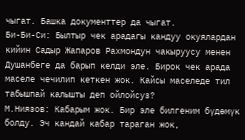чыгат. Башка документтер да чыгат.
Би-Би-Си: Былтыр чек арадагы кандуу окуялардан кийин Садыр Жапаров Рахмондун чакыруусу менен Душанбеге да барып келди эле. Бирок чек арада маселе чечилип кеткен жок. Кайсы маселеде тил табышпай калышты деп ойлойсуз?
М.Ниязов: Кабарым жок. Бир эле билгеним бүдөмүк болду. Эч кандай кабар тараган жок,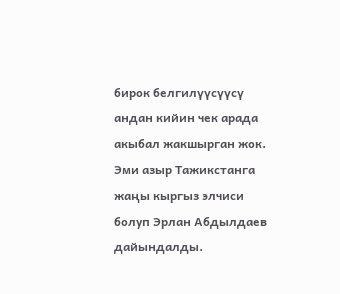бирок белгилүүсүүсү андан кийин чек арада акыбал жакшырган жок.
Эми азыр Тажикстанга жаңы кыргыз элчиси болуп Эрлан Абдылдаев дайындалды.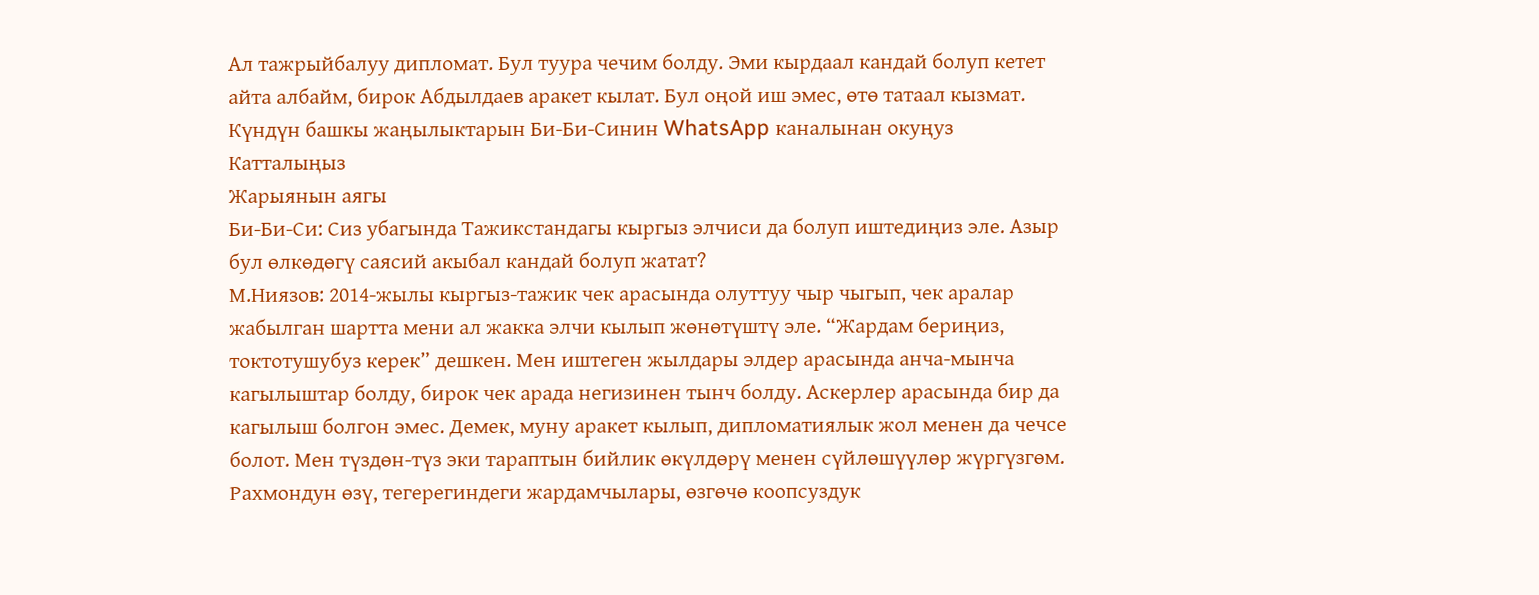Ал тажрыйбалуу дипломат. Бул туура чечим болду. Эми кырдаал кандай болуп кетет айта албайм, бирок Абдылдаев аракет кылат. Бул оңой иш эмес, өтө татаал кызмат.
Күндүн башкы жаңылыктарын Би-Би-Синин WhatsApp каналынан окуңуз
Катталыңыз
Жарыянын аягы
Би-Би-Си: Сиз убагында Тажикстандагы кыргыз элчиси да болуп иштедиңиз эле. Азыр бул өлкөдөгү саясий акыбал кандай болуп жатат?
М.Ниязов: 2014-жылы кыргыз-тажик чек арасында олуттуу чыр чыгып, чек аралар жабылган шартта мени ал жакка элчи кылып жөнөтүштү эле. “Жардам бериңиз, токтотушубуз керек” дешкен. Мен иштеген жылдары элдер арасында анча-мынча кагылыштар болду, бирок чек арада негизинен тынч болду. Аскерлер арасында бир да кагылыш болгон эмес. Демек, муну аракет кылып, дипломатиялык жол менен да чечсе болот. Мен түздөн-түз эки тараптын бийлик өкүлдөрү менен сүйлөшүүлөр жүргүзгөм. Рахмондун өзү, тегерегиндеги жардамчылары, өзгөчө коопсуздук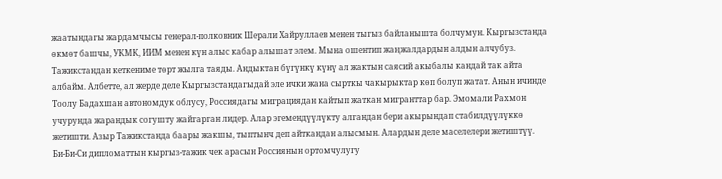жаатындагы жардамчысы генерал-полковник Шерали Хайруллаев менен тыгыз байланышта болчумун. Кыргызстанда өкмөт башчы, УКМК, ИИМ менен күн алыс кабар алышат элем. Мына ошентип жаңжалдардын алдын алчубуз.
Тажикстандан кеткениме төрт жылга таяды. Андыктан бүгүнкү күнү ал жактын саясий акыбалы кандай так айта албайм. Албетте, ал жерде деле Кыргызстандагыдай эле ички жана сырткы чакырыктар көп болуп жатат. Анын ичинде Тоолу Бадахшан автономдук облусу, Россиядагы миграциядан кайтып жаткан мигранттар бар. Эмомали Рахмон учурунда жарандык согушту жайгарган лидер. Алар эгемендүүлүкту алгандан бери акырындап стабилдүүлүккө жетишти. Азыр Тажикстанда баары жакшы, тыптынч деп айткандан алысмын. Алардын деле маселелери жетиштүү.
Би-Би-Си дипломаттын кыргыз-тажик чек арасын Россиянын ортомчулугу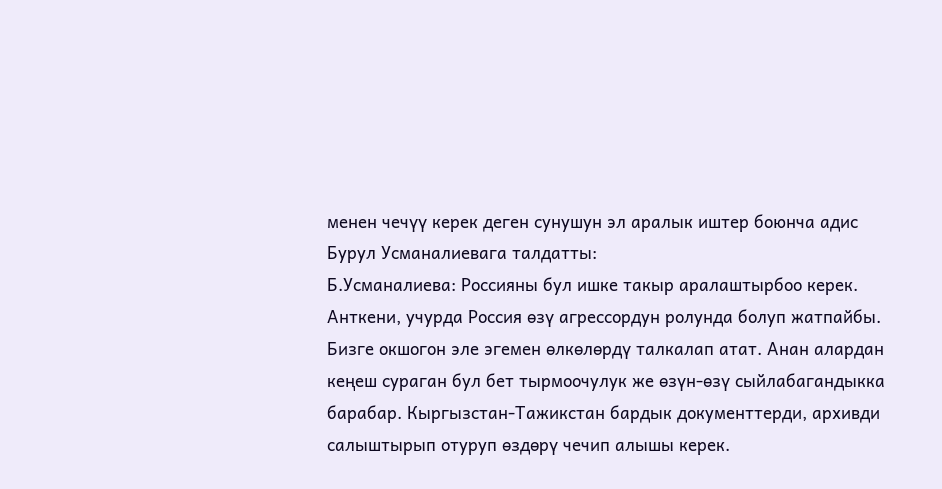менен чечүү керек деген сунушун эл аралык иштер боюнча адис Бурул Усманалиевага талдатты:
Б.Усманалиева: Россияны бул ишке такыр аралаштырбоо керек. Анткени, учурда Россия өзү агрессордун ролунда болуп жатпайбы. Бизге окшогон эле эгемен өлкөлөрдү талкалап атат. Анан алардан кеңеш сураган бул бет тырмоочулук же өзүн-өзү сыйлабагандыкка барабар. Кыргызстан-Тажикстан бардык документтерди, архивди салыштырып отуруп өздөрү чечип алышы керек.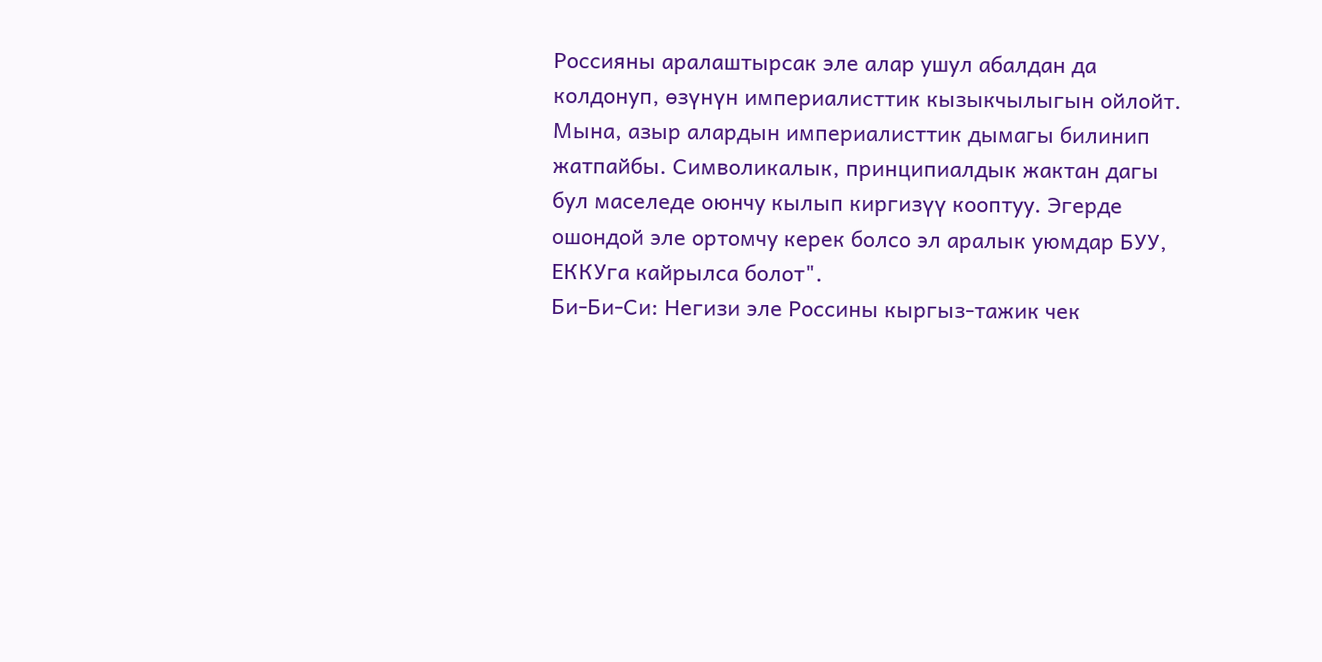Россияны аралаштырсак эле алар ушул абалдан да колдонуп, өзүнүн империалисттик кызыкчылыгын ойлойт. Мына, азыр алардын империалисттик дымагы билинип жатпайбы. Символикалык, принципиалдык жактан дагы бул маселеде оюнчу кылып киргизүү кооптуу. Эгерде ошондой эле ортомчу керек болсо эл аралык уюмдар БУУ, ЕККУга кайрылса болот".
Би-Би-Си: Негизи эле Россины кыргыз-тажик чек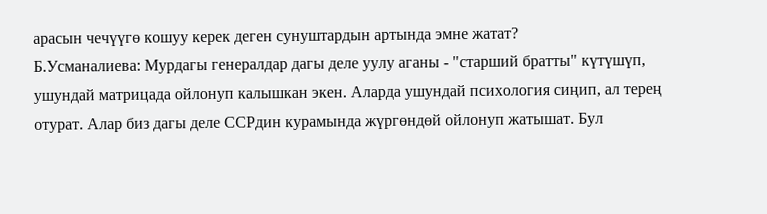арасын чечүүгө кошуу керек деген сунуштардын артында эмне жатат?
Б.Усманалиева: Мурдагы генералдар дагы деле уулу аганы - "старший братты" күтүшүп, ушундай матрицада ойлонуп калышкан экен. Аларда ушундай психология сиңип, ал терең отурат. Алар биз дагы деле ССРдин курамында жүргөндөй ойлонуп жатышат. Бул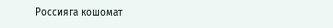Россияга кошомат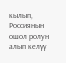кылып, Россиянын ошол ролун алып келүү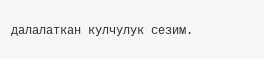далалаткан кулчулук сезим.